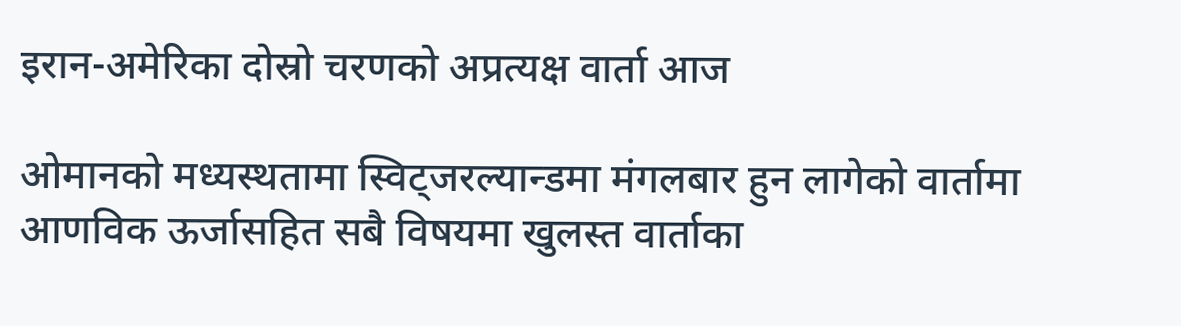इरान-अमेरिका दोस्रो चरणको अप्रत्यक्ष वार्ता आज

ओमानको मध्यस्थतामा स्विट्जरल्यान्डमा मंगलबार हुन लागेको वार्तामा आणविक ऊर्जासहित सबै विषयमा खुलस्त वार्ताका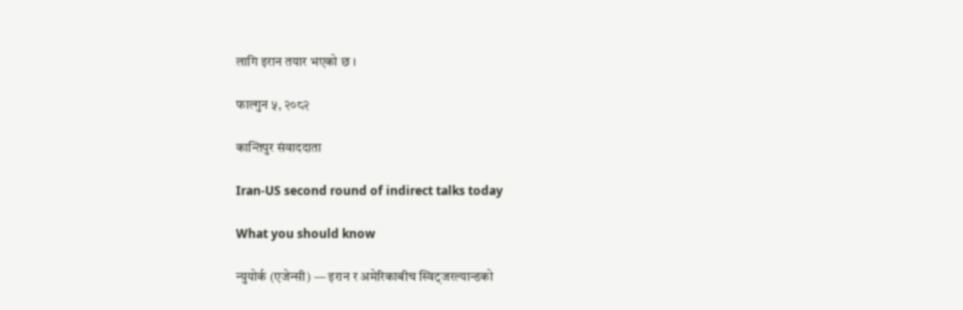लागि इरान तयार भएको छ ।

फाल्गुन ५, २०८२

कान्तिपुर संवाददाता

Iran-US second round of indirect talks today

What you should know

न्युयोर्क (एजेन्सी) — इरान र अमेरिकाबीच स्विट्जरल्यान्डको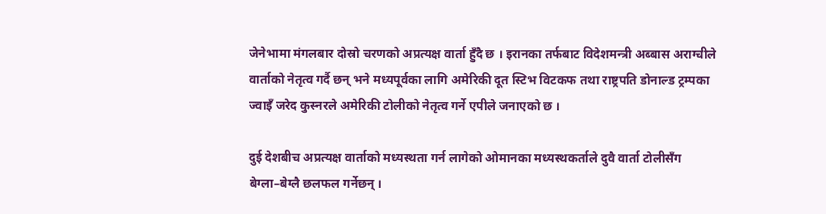जेनेभामा मंगलबार दोस्रो चरणको अप्रत्यक्ष वार्ता हुँदै छ । इरानका तर्फबाट विदेशमन्त्री अब्बास अराग्चीले वार्ताको नेतृत्व गर्दै छन् भने मध्यपूर्वका लागि अमेरिकी दूत स्टिभ विटकफ तथा राष्ट्रपति डोनाल्ड ट्रम्पका ज्वाइँ जरेद कुस्नरले अमेरिकी टोलीको नेतृत्व गर्ने एपीले जनाएको छ ।

दुई देशबीच अप्रत्यक्ष वार्ताको मध्यस्थता गर्न लागेको ओमानका मध्यस्थकर्ताले दुवै वार्ता टोलीसँग बेग्ला–बेग्लै छलफल गर्नेछन् ।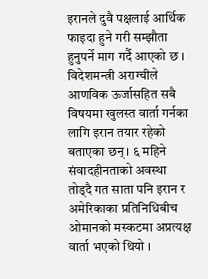इरानले दुवै पक्षलाई आर्थिक फाइदा हुने गरी सम्झौता हुनुपर्ने माग गर्दै आएको छ । विदेशमन्त्री अराग्चीले आणविक ऊर्जासहित सबै विषयमा खुलस्त वार्ता गर्नका लागि इरान तयार रहेको बताएका छन् । ६ महिने संवादहीनताको अवस्था तोड्दै गत साता पनि इरान र अमेरिकाका प्रतिनिधिबीच ओमानको मस्कटमा अप्रत्यक्ष वार्ता भएको थियो ।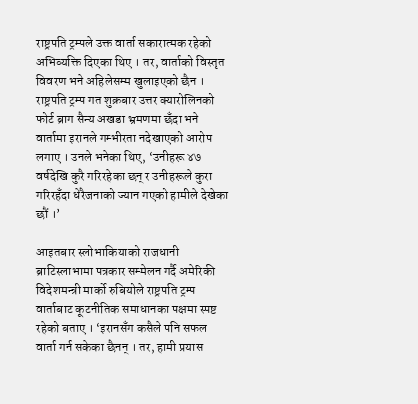राष्ट्रपति ट्रम्पले उक्त वार्ता सकारात्मक रहेको अभिव्यक्ति दिएका थिए । तर, वार्ताको विस्तृत विवरण भने अहिलेसम्म खुलाइएको छैन । राष्ट्रपति ट्रम्प गत शुक्रबार उत्तर क्यारोलिनको फोर्ट ब्राग सैन्य अखडा भ्रमणमा छँदा भने वार्तामा इरानले गम्भीरता नदेखाएको आरोप लगाए । उनले भनेका थिए, ‘उनीहरू ४७ वर्षदेखि कुरै गरिरहेका छन् र उनीहरूले कुरा गरिरहँदा धेरैजनाको ज्यान गएको हामीले देखेका छौं ।’

आइतबार स्लोभाकियाको राजधानी ब्राटिस्लाभामा पत्रकार सम्मेलन गर्दै अमेरिकी विदेशमन्त्री मार्को रुबियोले राष्ट्रपति ट्रम्प वार्ताबाट कूटनीतिक समाधानका पक्षमा स्पष्ट रहेको बताए । ‘इरानसँग कसैले पनि सफल वार्ता गर्न सकेका छैनन् । तर, हामी प्रयास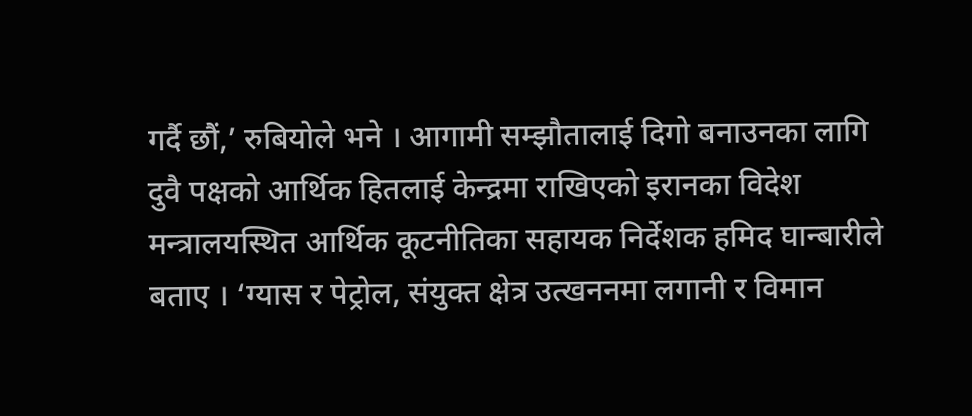गर्दै छौं,’ रुबियोले भने । आगामी सम्झौतालाई दिगो बनाउनका लागि दुवै पक्षको आर्थिक हितलाई केन्द्रमा राखिएको इरानका विदेश मन्त्रालयस्थित आर्थिक कूटनीतिका सहायक निर्देशक हमिद घान्बारीले बताए । ‘ग्यास र पेट्रोल, संयुक्त क्षेत्र उत्खननमा लगानी र विमान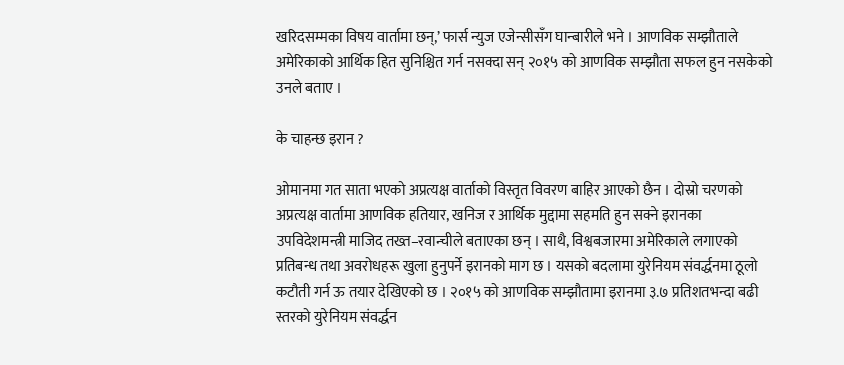खरिदसम्मका विषय वार्तामा छन्,’ फार्स न्युज एजेन्सीसँग घान्बारीले भने । आणविक सम्झौताले अमेरिकाको आर्थिक हित सुनिश्चित गर्न नसक्दा सन् २०१५ को आणविक सम्झौता सफल हुन नसकेको उनले बताए ।

के चाहन्छ इरान ?

ओमानमा गत साता भएको अप्रत्यक्ष वार्ताको विस्तृत विवरण बाहिर आएको छैन । दोस्रो चरणको अप्रत्यक्ष वार्तामा आणविक हतियार, खनिज र आर्थिक मुद्दामा सहमति हुन सक्ने इरानका उपविदेशमन्त्री माजिद तख्त–रवान्चीले बताएका छन् । साथै, विश्वबजारमा अमेरिकाले लगाएको प्रतिबन्ध तथा अवरोधहरू खुला हुनुपर्ने इरानको माग छ । यसको बदलामा युरेनियम संवर्द्धनमा ठूलो कटौती गर्न ऊ तयार देखिएको छ । २०१५ को आणविक सम्झौतामा इरानमा ३.७ प्रतिशतभन्दा बढी स्तरको युरेनियम संवर्द्धन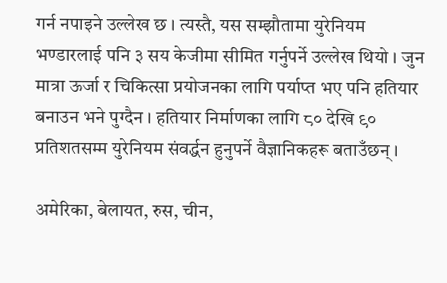गर्न नपाइने उल्लेख छ । त्यस्तै, यस सम्झौतामा युरेनियम भण्डारलाई पनि ३ सय केजीमा सीमित गर्नुपर्ने उल्लेख थियो । जुन मात्रा ऊर्जा र चिकित्सा प्रयोजनका लागि पर्याप्त भए पनि हतियार बनाउन भने पुग्दैन । हतियार निर्माणका लागि ८० देखि ९० प्रतिशतसम्म युरेनियम संवर्द्धन हुनुपर्ने वैज्ञानिकहरू बताउँछन् ।

अमेरिका, बेलायत, रुस, चीन,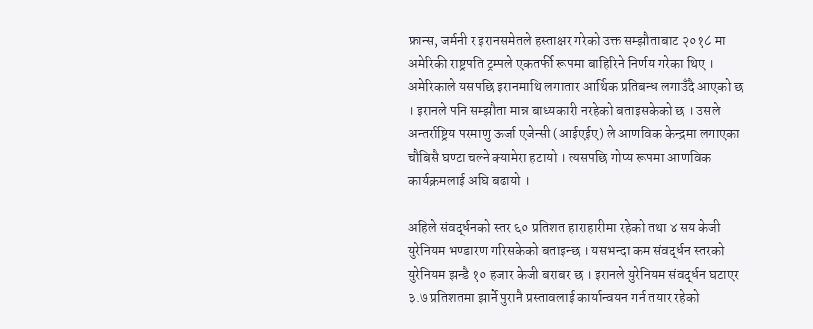फ्रान्स, जर्मनी र इरानसमेतले हस्ताक्षर गरेको उक्त सम्झौताबाट २०१८ मा अमेरिकी राष्ट्रपति ट्रम्पले एकतर्फी रूपमा बाहिरिने निर्णय गरेका थिए । अमेरिकाले यसपछि इरानमाथि लगातार आर्थिक प्रतिबन्ध लगाउँदै आएको छ । इरानले पनि सम्झौता मान्न बाध्यकारी नरहेको बताइसकेको छ । उसले अन्तर्राष्ट्रिय परमाणु ऊर्जा एजेन्सी (आईएईए) ले आणविक केन्द्रमा लगाएका चौबिसै घण्टा चल्ने क्यामेरा हटायो । त्यसपछि गोप्य रूपमा आणविक कार्यक्रमलाई अघि बढायो ।

अहिले संवर्द्धनको स्तर ६० प्रतिशत हाराहारीमा रहेको तथा ४ सय केजी युरेनियम भण्डारण गरिसकेको बताइन्छ । यसभन्दा कम संवर्द्धन स्तरको युरेनियम झन्डै १० हजार केजी बराबर छ । इरानले युरेनियम संवर्द्धन घटाएर ३.७ प्रतिशतमा झार्ने पुरानै प्रस्तावलाई कार्यान्वयन गर्न तयार रहेको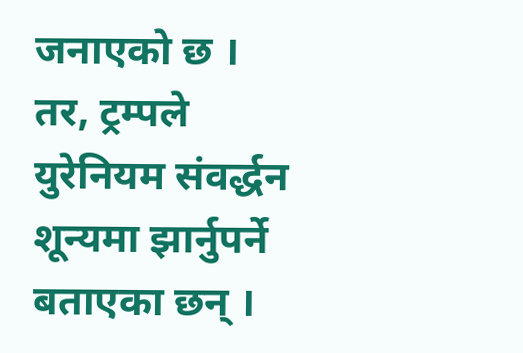जनाएको छ । तर, ट्रम्पले युरेनियम संवर्द्धन शून्यमा झार्नुपर्ने बताएका छन् ।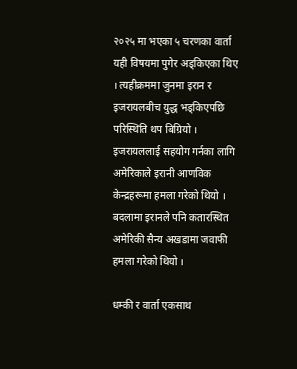२०२५ मा भएका ५ चरणका वार्ता यही विषयमा पुगेर अड्किएका थिए । त्यहीक्रममा जुनमा इरान र इजरायलबीच युद्ध भड्किएपछि परिस्थिति थप बिग्रियो । इजरायललाई सहयोग गर्नका लागि अमेरिकाले इरानी आणविक केन्द्रहरूमा हमला गरेको थियो । बदलामा इरानले पनि कतारस्थित अमेरिकी सैन्य अखडामा जवाफी हमला गरेको थियो ।

धम्की र वार्ता एकसाथ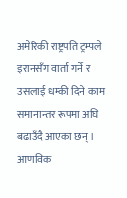अमेरिकी राष्ट्रपति ट्रम्पले इरानसँग वार्ता गर्ने र उसलाई धम्की दिने काम समानान्तर रूपमा अघि बढाउँदै आएका छन् । आणविक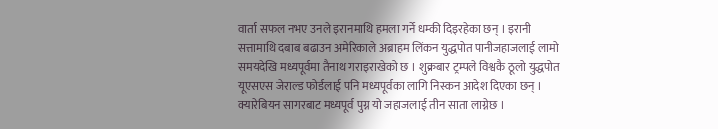वार्ता सफल नभए उनले इरानमाथि हमला गर्ने धम्की दिइरहेका छन् । इरानी सत्तामाथि दबाब बढाउन अमेरिकाले अब्राहम लिंकन युद्धपोत पानीजहाजलाई लामो समयदेखि मध्यपूर्वमा तैनाथ गराइराखेको छ । शुक्रबार ट्रम्पले विश्वकै ठूलो युद्धपोत यूएसएस जेराल्ड फोर्डलाई पनि मध्यपूर्वका लागि निस्कन आदेश दिएका छन् । क्यारेबियन सागरबाट मध्यपूर्व पुग्न यो जहाजलाई तीन साता लाग्नेछ ।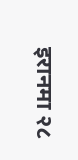इरानमा २८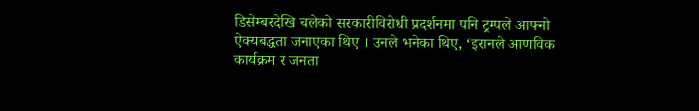डिसेम्बरदेखि चलेको सरकारीविरोधी प्रदर्शनमा पनि ट्रम्पले आफ्नो ऐक्यबद्धता जनाएका थिए । उनले भनेका थिए, ‘इरानले आणविक कार्यक्रम र जनता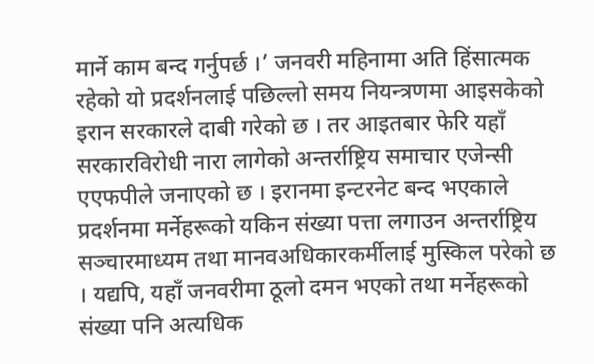मार्ने काम बन्द गर्नुपर्छ ।’ जनवरी महिनामा अति हिंसात्मक रहेको यो प्रदर्शनलाई पछिल्लो समय नियन्त्रणमा आइसकेको इरान सरकारले दाबी गरेको छ । तर आइतबार फेरि यहाँ सरकारविरोधी नारा लागेको अन्तर्राष्ट्रिय समाचार एजेन्सी एएफपीले जनाएको छ । इरानमा इन्टरनेट बन्द भएकाले प्रदर्शनमा मर्नेहरूको यकिन संख्या पत्ता लगाउन अन्तर्राष्ट्रिय सञ्चारमाध्यम तथा मानवअधिकारकर्मीलाई मुस्किल परेको छ । यद्यपि, यहाँ जनवरीमा ठूलो दमन भएको तथा मर्नेहरूको संख्या पनि अत्यधिक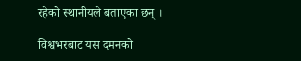रहेको स्थानीयले बताएका छन् ।

विश्वभरबाट यस दमनको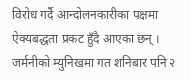विरोध गर्दै आन्दोलनकारीका पक्षमा ऐक्यबद्धता प्रकट हुँदै आएका छन् । जर्मनीको म्युनिखमा गत शनिबार पनि २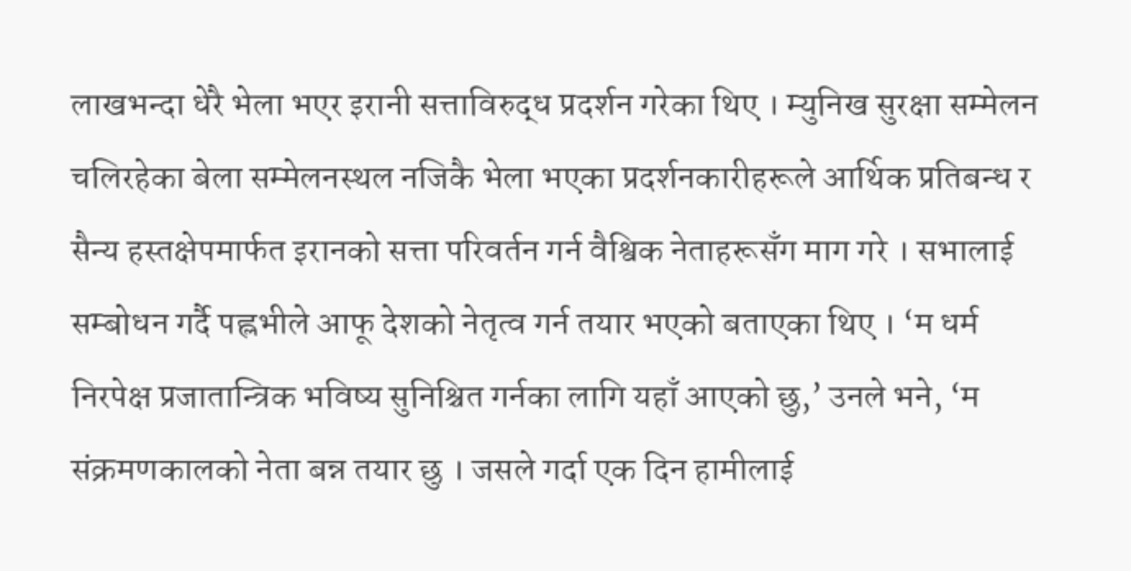लाखभन्दा धेरै भेला भएर इरानी सत्ताविरुद्ध प्रदर्शन गरेका थिए । म्युनिख सुरक्षा सम्मेलन चलिरहेका बेला सम्मेलनस्थल नजिकै भेला भएका प्रदर्शनकारीहरूले आर्थिक प्रतिबन्ध र सैन्य हस्तक्षेपमार्फत इरानको सत्ता परिवर्तन गर्न वैश्विक नेताहरूसँग माग गरे । सभालाई सम्बोधन गर्दै पह्लभीले आफू देशको नेतृत्व गर्न तयार भएको बताएका थिए । ‘म धर्म निरपेक्ष प्रजातान्त्रिक भविष्य सुनिश्चित गर्नका लागि यहाँ आएको छु,’ उनले भने, ‘म संक्रमणकालको नेता बन्न तयार छु । जसले गर्दा एक दिन हामीलाई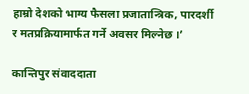हाम्रो देशको भाग्य फैसला प्रजातान्त्रिक, पारदर्शी र मतप्रक्रियामार्फत गर्ने अवसर मिल्नेछ ।’

कान्तिपुर संवाददाता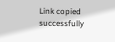Link copied successfully